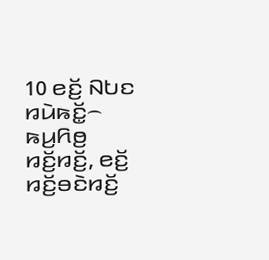10 ꤕꤢꤩ꤬ ꤡꤝꤢ ꤙꤣꤧꤒꤢꤩ꤭꤮ ꤒꤣ꤬ꤖꤥ꤬ ꤙꤢꤩ꤬ꤙꤢꤩ꤬, ꤕꤢꤩ꤬ ꤙꤢꤩ꤬ꤋꤢꤧꤙꤢꤩ꤬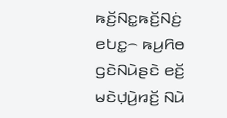ꤒꤢꤩ꤬ꤡꤢ꤭ꤒꤢꤩ꤬ꤡꤢꤦ꤬ ꤕꤝꤢ꤭꤮ ꤒꤣ꤬ꤖꤥ ꤞꤢꤧꤡꤣꤧꤔꤢꤧ ꤕꤢꤩ꤬ ꤗꤢꤧꤓ꤫ꤣꤧ꤬ꤙꤢꤩ꤬ ꤡꤣꤧ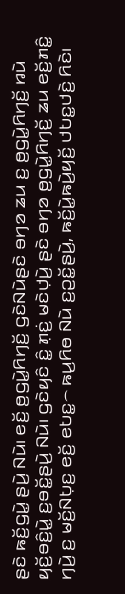ꤔꤢꤧ ꤒꤢꤩ꤬ꤞꤣꤧ꤭ ꤔꤣꤧ꤬ ꤡꤣꤧ꤯ ꤕꤢꤩ꤬ ꤥ꤬ꤞꤣꤧ꤭ꤖꤚꤢꤩ꤬ ꤞꤢꤧꤡꤣꤧꤔꤢꤧ ꤋꤚꤤ ꤘꤣ ꤢ꤬ ꤥ꤬ꤞꤣꤧ꤭ꤖꤚꤢꤩ꤬ ꤙꤣꤧ ꤟꤢꤩ꤬ꤋꤢꤨ꤬ꤣꤧ꤭ ꤢ꤬ꤋꤢꤩ꤭ꤔꤣꤧ꤬ ꤡꤣꤧ꤯ ꤞꤢꤧꤟꤢꤨ ꤢꤨ꤭ ꤊ꤫ꤢꤦ꤬ ꤗꤢꤧꤓ꤫ꤣꤧ꤬ ꤔꤢꤧ ꤋꤚꤤ ꤥ꤬ꤞꤣꤧ꤭ꤖꤚꤢꤩ꤬ ꤘꤣ ꤕꤢꤩ꤬ꤊꤢꤨ꤭ ꤚꤣꤧ꤬ ꤢ꤬ ꤗꤢꤩ꤬ꤡꤝ꤫ꤢ꤬ ꤕꤢꤩ꤬ ꤕꤝꤢ꤭꤮ ꤒꤣ꤬ꤖꤥ ꤡꤣꤧ ꤢ꤬ꤑꤢꤩ꤭ꤔꤣꤧ꤬, ꤒꤢꤩ꤬ꤣꤧ꤭ꤒꤣꤧ꤬ꤟꤢꤩ꤬ ꤓꤝꤢ꤭ꤓꤢꤧ꤬ ꤖꤢꤧ꤯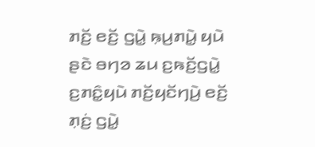ꤊꤢꤩ꤬ ꤕꤢꤩ꤬ ꤞꤣꤧ꤭ ꤒ꤫ꤣ꤬ꤊꤣꤧ꤭ ꤟꤣꤧ ꤔꤢꤧ ꤋꤚꤤ ꤘꤣ ꤢ꤬ꤒꤢꤩ꤬ꤞꤣꤧ꤭ ꤢ꤬ꤊꤢꤨ꤭ꤟꤣꤧ ꤊꤢꤩ꤬ꤟꤢꤩꤚꤣꤧ꤬ ꤕꤢꤩ꤬ ꤊ꤫ꤢꤦ꤬ ꤞꤣꤧ꤭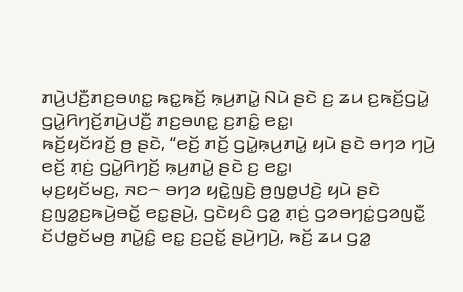ꤊꤣꤧ꤬ꤓꤢꤪ꤬ꤊꤢ꤬ꤋꤛꤢ꤭ ꤒꤢ꤭ꤒꤢꤩ꤬ ꤒ꤫ꤣ꤬ꤊꤣꤧ꤭ ꤡꤣꤧ ꤔꤢꤧ ꤢ꤬ ꤘꤣ ꤢ꤬ꤒꤢꤩ꤬ꤞꤣꤧ꤭ ꤞꤣꤧ꤭ꤖꤚꤢꤩ꤬ꤊꤣꤧ꤬ꤓꤢꤪ꤬ ꤊꤢ꤬ꤋꤛꤢ꤭ ꤢ꤬ꤊꤢꤨ꤭ ꤕꤢ꤭꤯
ꤒꤢꤩ꤬ꤟꤢꤩꤙꤢꤩ꤬ ꤥ꤬ ꤔꤢꤧ, “ꤕꤢꤩ꤬ ꤊꤢꤩ꤬ ꤞꤣꤧ꤭ꤒ꤫ꤣ꤬ꤊꤣꤧ꤭ ꤟꤣꤧ ꤔꤢꤧ ꤋꤚꤤ ꤚꤣꤧ꤬ ꤕꤢꤩ꤬ ꤊ꤫ꤢꤦ꤬ ꤞꤣꤧ꤭ꤖꤚꤢꤩ꤬ ꤒ꤫ꤣ꤬ꤊꤣꤧ꤭ ꤔꤢꤧ ꤢ꤬ ꤕꤢ꤭꤯
ꤗ꤫ꤢ꤬ꤟꤢꤩꤗꤢ꤬, ꤏꤢ꤮ ꤋꤚꤤ ꤟꤢꤧ꤭ꤜꤢꤧ꤬ ꤥ꤬ꤜꤥ꤭ꤓꤢꤧ꤬ ꤟꤣꤧ ꤔꤢꤧ ꤢ꤬ꤜꤤ꤭ꤢ꤬ꤒꤣꤧ꤬ꤋꤢꤩ꤭ ꤕꤢ꤭ꤔꤣꤧ꤬, ꤞꤢꤧꤟꤢꤨ ꤞꤤ꤭ ꤊ꤫ꤢꤦ꤬ ꤞꤤꤋꤚꤢꤦ꤭ꤞꤤꤜꤢꤪ꤭ ꤢꤩꤓꤥ꤭ꤢꤩꤗꤥ꤬ ꤊꤣꤧ꤭ꤢꤨ꤭ ꤕꤢ꤭ ꤢ꤬ꤑꤢꤩ꤭ ꤔꤣꤧ꤬ꤚꤣꤧ꤬, ꤒꤢꤩ꤬ ꤘꤣ ꤞꤤ꤭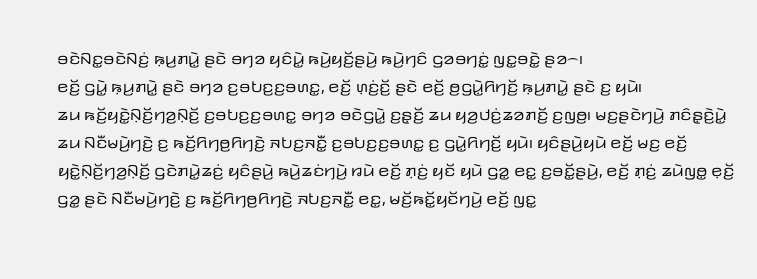ꤋꤢꤧꤡꤢ꤭ꤋꤢꤧꤡꤢꤦ꤬ ꤒ꤫ꤣ꤬ꤊꤣꤧ꤭ ꤔꤢꤧ ꤋꤚꤤ ꤟꤢꤨꤣꤧ꤭ ꤒꤣꤧ꤬ꤟꤢꤩ꤬ꤔꤣꤧ꤬ ꤒꤣꤧ꤬ꤚꤢꤨ ꤞꤤꤋꤚꤢꤦ꤭ ꤜꤢ꤭ꤋꤢꤧ꤭ ꤔꤤ꤮꤯
ꤕꤢꤩ꤬ ꤞꤣꤧ꤭ ꤒ꤫ꤣ꤬ꤊꤣꤧ꤭ ꤔꤢꤧ ꤋꤚꤤ ꤢ꤬ꤋꤝꤢ꤬ꤢ꤬ꤋꤛꤢ꤭, ꤕꤢꤩ꤬ ꤛ꤫ꤢꤦ꤬ꤢꤩ꤬ ꤔꤢꤧ ꤕꤢꤩ꤬ ꤥ꤬ꤞꤣꤧ꤭ꤖꤚꤢꤩ꤬ ꤒ꤫ꤣ꤬ꤊꤣꤧ꤭ ꤔꤢꤧ ꤢ꤬ ꤟꤣꤧ꤯
ꤘꤣ ꤒꤢꤩ꤬ꤟꤢꤧ꤭ꤡ꤫ꤢꤩ꤬ꤚꤤ꤬ꤡ꤫ꤢꤩ꤬ ꤢ꤬ꤋꤝꤢ꤬ꤢ꤬ꤋꤛꤢ꤭ ꤋꤚꤤ ꤋꤢꤧꤞꤣꤧ꤭ ꤢ꤬ꤔ꤫ꤢꤩ꤬ ꤘꤣ ꤟꤤ꤬ꤓꤢꤦ꤬ꤘꤤꤊꤢꤩ꤬ ꤢ꤬ꤜꤥ꤬꤯ ꤗꤢ꤬ꤔꤢꤧꤚꤣꤧ꤬ ꤊꤢꤨꤔ꤫ꤢꤧ꤬ꤣꤧ꤭ ꤘꤣ ꤡꤢꤪꤗꤣꤧ꤬ꤚꤢꤧ꤬ ꤢ꤬ ꤒꤢꤩ꤬ꤖꤚꤥ꤬ꤖꤚꤢꤧ꤬ ꤏꤝꤢ꤬ꤏꤢꤪ꤭ ꤢ꤬ꤋꤝꤢ꤬ꤢ꤬ꤋꤛꤢ꤭ ꤢ꤬ ꤞꤣꤧ꤭ꤖꤚꤢꤩ꤬ ꤟꤣꤧ꤯ ꤟꤢꤨꤔꤣꤧ꤬ꤟꤣꤧ ꤕꤢꤩ꤬ ꤗꤢ꤬ ꤕꤢꤩ꤬ ꤟꤢꤧ꤭ꤡ꤫ꤢꤩ꤬ꤚꤤ꤬ꤡ꤫ꤢꤩ꤬ ꤞꤢꤧꤊꤣꤧ꤭ꤘꤢꤦ꤬ ꤟꤢꤨꤔꤣꤧ꤬ ꤒꤣꤧ꤬ꤘꤢꤦꤚꤣꤧ꤬ ꤙꤣꤧ ꤕꤢꤩ꤬ ꤊ꤫ꤢꤦ꤬ ꤟꤢꤩ ꤟꤣꤧ ꤞꤤ꤭ ꤕꤢ꤭ ꤢ꤬ꤋꤢꤩ꤭ꤔꤣꤧ꤬, ꤕꤢꤩ꤬ ꤊ꤫ꤢꤦ꤬ ꤘꤣꤧꤜꤥ꤭ ꤕ꤫ꤢꤩ꤬ ꤞꤤ꤭ ꤔꤢꤧ ꤡꤢꤪꤗꤣꤧ꤬ꤚꤢꤧ꤬ ꤢ꤬ ꤒꤢꤩ꤬ꤖꤚꤥ꤬ꤖꤚꤢꤧ꤬ ꤏꤝꤢ꤬ꤏꤢꤪ꤭ ꤕꤢ꤭, ꤗꤢꤩ꤬ꤒꤢꤩ꤭ꤟꤢꤩꤚꤣꤧ꤬ ꤕꤢꤩ꤬ ꤜꤢ꤭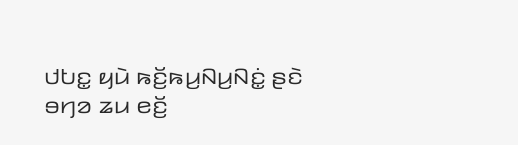ꤓꤝꤢ꤭ ꤟꤣꤧ ꤒꤢꤩ꤬ꤒꤣ꤬ꤡꤣ꤬ꤡꤢꤦ꤭ ꤔꤢꤧ ꤋꤚꤤ ꤘꤣ ꤕꤢꤩ꤬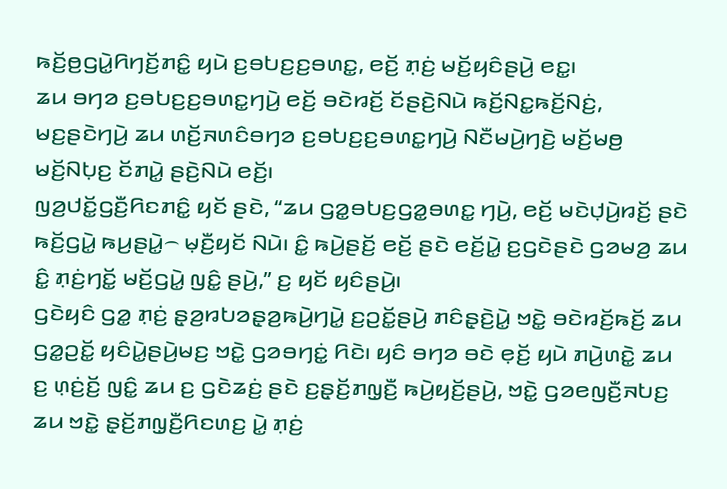ꤒꤢꤩ꤬ꤥ꤬ꤞꤣꤧ꤭ꤖꤚꤢꤩ꤬ꤊꤢꤨ꤭ ꤟꤣꤧ ꤢ꤬ꤋꤝꤢ꤬ꤢ꤬ꤋꤛꤢ꤭, ꤕꤢꤩ꤬ ꤊ꤫ꤢꤦ꤬ ꤗꤢꤩ꤬ꤟꤢꤨꤔꤣꤧ꤬ ꤕꤢ꤭꤯
ꤘꤣ ꤋꤚꤤ ꤢ꤬ꤋꤝꤢ꤬ꤢ꤬ꤋꤛꤢ꤭ꤚꤣꤧ꤬ ꤕꤢꤩ꤬ ꤋꤢꤧꤙꤢꤩ꤬ ꤢꤩꤔꤢꤧ꤬ꤡꤣꤧ ꤒꤢꤩ꤬ꤡꤢ꤭ꤒꤢꤩ꤬ꤡꤢꤦ꤬, ꤗꤢ꤬ꤔꤢꤧꤚꤣꤧ꤬ ꤘꤣ ꤛꤢꤩ꤬ꤏꤛꤢꤨꤋꤚꤤ ꤢ꤬ꤋꤝꤢ꤬ꤢ꤬ꤋꤛꤢ꤭ꤚꤣꤧ꤬ ꤡꤢꤪꤗꤣꤧ꤬ꤚꤢꤧ꤬ ꤗꤢꤩ꤬ꤗꤥ꤬ ꤗꤢꤩ꤬ꤡꤝ꤫ꤢ꤬ ꤢꤩꤊꤣꤧ꤭ ꤔꤢꤧ꤬ꤡꤣꤧ ꤕꤢꤩ꤬꤯
ꤜꤤ꤬ꤓꤢꤩ꤭ꤞꤢꤪ꤬ꤖꤢꤊꤢꤨ꤭ ꤟꤢꤩ ꤔꤢꤧ, “ꤘꤣ ꤞꤤ꤭ꤋꤝꤢ꤬ꤞꤤ꤭ꤋꤛꤢ꤭ ꤚꤣꤧ꤬, ꤕꤢꤩ꤬ ꤗꤢꤧꤓ꤫ꤣꤧ꤬ꤙꤢꤩ꤬ ꤔꤢꤧ ꤒꤢꤩ꤬ꤞꤣꤧ꤭ ꤒꤣ꤬ꤔꤣꤧ꤭꤮ ꤗ꤫ꤢꤪ꤬ꤟꤢꤩ ꤡꤣꤧ꤯ ꤢꤨ꤭ ꤒꤣꤧ꤬ꤔꤢꤩ꤬ ꤕꤢꤩ꤬ ꤔꤢꤧ ꤕꤢꤩ꤬ꤣꤧ꤭ ꤢ꤬ꤞꤢꤧꤔꤢꤧ ꤞꤤꤗꤤ꤬ ꤘꤣ ꤢꤨ꤭ ꤊ꤫ꤢꤦ꤬ꤚꤢꤩ꤭ ꤗꤢꤩ꤬ꤞꤣꤧ꤭ ꤜꤢꤨ꤭ ꤔꤣꤧ꤬,” ꤢ꤬ ꤟꤢꤩ ꤟꤢꤨꤔꤣꤧ꤬꤯
ꤞꤢꤧꤟꤢꤨ ꤞꤤ꤭ ꤊ꤫ꤢꤦ꤬ ꤔ꤫ꤤ꤬ꤙꤝꤤꤔ꤫ꤤ꤬ꤒꤣꤧ꤬ꤚꤣꤧ꤭ ꤢ꤬ꤑꤢꤩ꤭ꤔꤣꤧ꤬ ꤊꤢꤨꤔ꤫ꤢꤧ꤬ꤣꤧ꤭ ꤠꤢꤧ꤭ ꤋꤢꤧꤙꤢꤩ꤬ꤒꤢꤩ꤬ ꤘꤣ ꤞꤤ꤭ꤑꤢꤩ꤭ ꤟꤢꤨꤣꤧ꤭ꤔꤣꤧ꤬ꤗꤢ꤬ ꤠꤢꤧ꤭ ꤞꤤꤋꤚꤢꤦ꤭ ꤖꤢꤧ꤯ ꤟꤢꤨ ꤋꤚꤤ ꤋꤢꤧ ꤕ꤫ꤢꤩ꤬ ꤟꤣꤧ ꤊꤣꤧ꤬ꤛꤢꤧ꤭ ꤘꤣ ꤢ꤬ ꤛ꤫ꤢꤦ꤬ꤢꤩ꤬ ꤜꤢꤨ꤭ ꤘꤣ ꤢ꤬ ꤞꤢꤧꤘꤢꤦ꤬ ꤔꤢꤧ ꤢ꤬ꤔ꤫ꤢꤩ꤬ꤊꤜ꤫ꤢꤪ꤬ ꤒꤣꤧ꤬ꤟꤢꤩ꤬ꤔꤣꤧ꤬, ꤠꤢꤧ꤭ ꤞꤤꤕꤜꤢꤪ꤬ꤏꤝꤢ꤬ ꤘꤣ ꤠꤢꤧ꤭ ꤔ꤫ꤢꤩ꤬ꤊꤜ꤫ꤢꤪ꤬ꤖꤢꤛꤢ꤬ ꤣꤧ꤭ ꤊ꤫ꤢꤦ꤬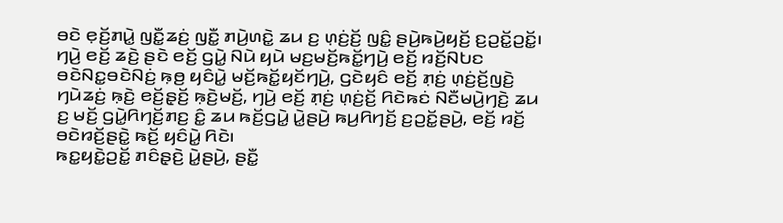ꤋꤢꤧ ꤕ꤫ꤢꤩ꤬ꤊꤣꤧ꤭ ꤜꤢꤪ꤭ꤘꤢꤦ꤬ ꤜꤢꤪ꤭ ꤊꤣꤧ꤬ꤛꤢꤧ꤭ ꤘꤣ ꤢ꤬ ꤛ꤫ꤢꤦ꤬ꤢꤩ꤬ ꤜꤢꤨ꤭ ꤔꤣꤧ꤬ꤒꤣꤧ꤬ꤟꤢꤩ꤬ ꤢ꤬ꤑꤢꤩ꤭ꤑꤢꤩ꤭꤯
ꤚꤣꤧ꤬ ꤕꤢꤩ꤬ ꤘꤢꤧ꤬ ꤔꤢꤧ ꤕꤢꤩ꤬ ꤞꤣꤧ꤭ ꤡꤣꤧ ꤟꤣꤧ ꤗꤢ꤬ꤗꤢꤩ꤬ꤒꤢꤩ꤭ꤚꤣꤧ꤬ ꤕꤢꤩ꤬ ꤙꤢꤩ꤬ꤡꤝꤢ ꤋꤢꤧꤡꤢ꤭ꤋꤢꤧꤡꤢꤦ꤬ ꤒ꤫ꤥ꤬ ꤟꤢꤨꤣꤧ꤭ ꤗꤢꤩ꤬ꤒꤢꤩ꤭ꤟꤢꤩꤚꤣꤧ꤬, ꤞꤢꤧꤟꤢꤨ ꤕꤢꤩ꤬ ꤊ꤫ꤢꤦ꤬ ꤛ꤫ꤢꤦ꤬ꤢꤩ꤬ꤜꤢꤧ꤬ ꤚꤣꤧꤘꤢꤦ꤬ ꤒ꤫ꤢꤧ꤬ ꤕꤢꤩ꤬ꤔ꤫ꤢꤩ꤬ ꤒ꤫ꤢꤧ꤬ꤗꤢꤩ꤬, ꤚꤣꤧ꤬ ꤕꤢꤩ꤬ ꤊ꤫ꤢꤦ꤬ ꤛ꤫ꤢꤦ꤬ꤢꤩ꤬ ꤖꤢꤧꤒꤢꤦ ꤡꤢꤪꤗꤣꤧ꤬ꤚꤢꤧ꤬ ꤘꤣ ꤢ꤬ ꤗꤢꤩ꤬ ꤞꤣꤧ꤭ꤖꤚꤢꤩ꤬ꤊꤢ꤬ ꤢꤨ꤭ ꤘꤣ ꤒꤢꤩ꤬ꤞꤣꤧ꤭ ꤣꤧ꤭ꤔꤣꤧ꤬ ꤒꤣ꤬ꤖꤚꤢꤩ꤬ ꤢ꤬ꤑꤢꤩ꤭ꤔꤣꤧ꤬, ꤕꤢꤩ꤬ ꤙꤢꤩ꤬ ꤋꤢꤧꤙꤢꤩ꤬ꤔꤢꤧ꤭ ꤒꤢꤩ꤬ ꤟꤢꤨꤣꤧ꤭ ꤖꤢꤧ꤯
ꤒꤢ꤭ꤟꤢꤧ꤭ꤑꤢꤩ꤭ ꤊꤢꤨꤔ꤫ꤢꤧ꤬ ꤣꤧ꤭ꤔꤣꤧ꤬, ꤔꤢꤪ꤭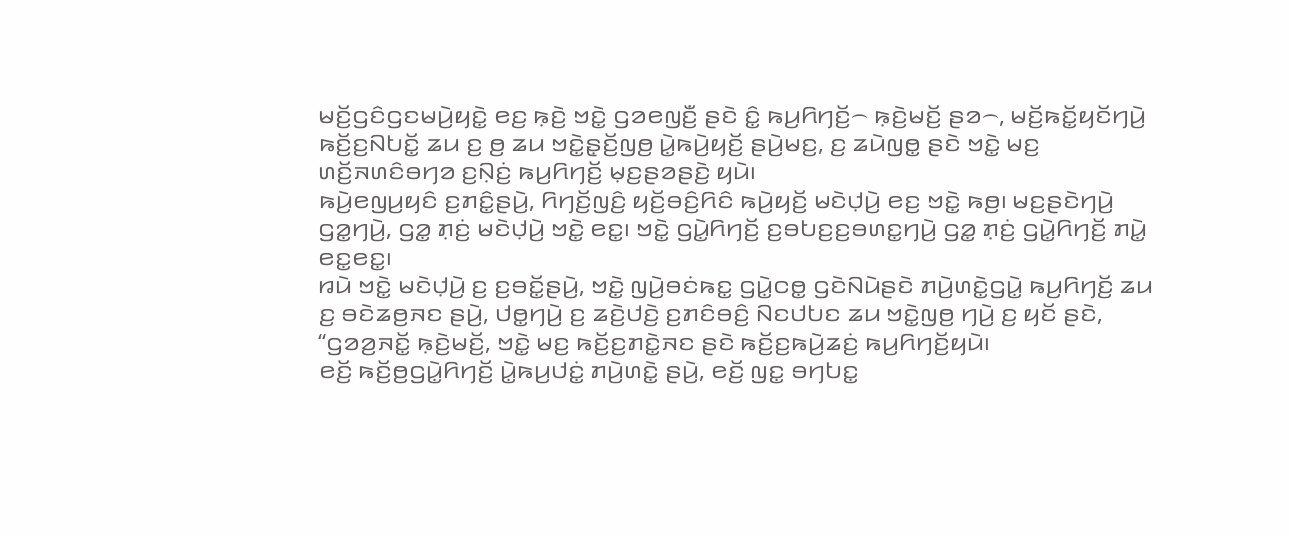ꤗꤢꤩ꤬ꤞꤢꤨꤞꤢꤗꤣꤧ꤬ꤟꤢꤧ꤭ ꤕꤢ꤬ ꤒ꤫ꤢꤧ꤬ ꤠꤢꤧ꤭ ꤞꤤꤕꤜꤢꤪ꤬ ꤔꤢꤧ ꤢꤨ꤭ ꤒꤣ꤬ꤖꤚꤢꤩ꤬꤮ ꤒ꤫ꤢꤧ꤬ꤗꤢꤩ꤬ ꤔꤤ꤮, ꤗꤢꤩ꤬ꤒꤢꤩ꤭ꤟꤢꤩꤚꤣꤧ꤬ ꤒꤢꤩ꤬ꤢ꤬ꤡꤝꤢꤩ꤭ ꤘꤣ ꤢ꤬ ꤥ꤬ ꤘꤣ ꤠꤢꤧ꤭ꤔ꤫ꤢꤩ꤬ꤜꤥ꤬ ꤣꤧ꤭ꤒꤣꤧ꤬ꤟꤢꤩ꤬ ꤔꤣꤧ꤬ꤗꤢ꤬, ꤢ꤬ ꤘꤣꤧꤜꤥ꤭ ꤔꤢꤧ ꤠꤢꤧ꤭ ꤗꤢ꤬ ꤛꤢꤩ꤬ꤏꤛꤢꤨꤋꤚꤤ ꤢ꤬ꤡ꤫ꤢꤦ꤬ ꤒꤣ꤬ꤖꤚꤢꤩ꤬ ꤗ꤫ꤢ꤬ꤔꤤꤔꤢꤧ꤬ ꤟꤣꤧ꤯
ꤒꤣꤧ꤬ꤕꤜꤣ꤬ꤟꤢꤨ ꤢ꤬ꤊꤢꤨ꤭ꤔꤣꤧ꤬, ꤖꤚꤢꤩ꤬ꤜꤢꤨ꤬ ꤟꤢꤩ꤬ꤋꤢꤨ꤬ꤖꤢꤨ ꤒꤣꤧ꤬ꤟꤢꤩ꤬ ꤗꤢꤧꤓ꤫ꤣꤧ꤬ ꤕꤢ꤬ ꤠꤢꤧ꤭ ꤒꤥ꤬꤯ ꤗꤢ꤬ꤔꤢꤧꤚꤣꤧ꤬ ꤞꤤ꤭ꤚꤣꤧ꤬, ꤞꤤ꤭ ꤊ꤫ꤢꤦ꤬ ꤗꤢꤧꤓ꤫ꤣꤧ꤬ ꤠꤢꤧ꤭ ꤕꤢ꤭꤯ ꤠꤢꤧ꤭ ꤞꤣꤧ꤭ꤖꤚꤢꤩ꤬ ꤢ꤬ꤋꤝꤢ꤬ꤢ꤬ꤋꤛꤢ꤭ꤚꤣꤧ꤬ ꤞꤤ꤭ ꤊ꤫ꤢꤦ꤬ ꤞꤣꤧ꤭ꤖꤚꤢꤩ꤬ ꤊꤣꤧ꤭ ꤕꤢ꤭ꤕꤢ꤭꤯
ꤙꤣꤧ ꤠꤢꤧ꤭ ꤗꤢꤧꤓ꤫ꤣꤧ꤬ ꤢ꤬ ꤢ꤬ꤋꤢꤩ꤭ꤔꤣꤧ꤬, ꤠꤢꤧ꤭ ꤜꤣꤧ꤬ꤋꤢꤦꤒꤢ꤭ ꤞꤣꤧ꤭ꤍꤥ꤭ ꤞꤢꤧꤡꤣꤧꤔꤢꤧ ꤊꤣꤧ꤬ꤛꤢꤧ꤭ꤞꤣꤧ꤭ ꤒꤣ꤬ꤖꤚꤢꤩ꤬ ꤘꤣ ꤢ꤬ ꤋꤢꤧꤘꤥ꤬ꤏꤢ ꤔꤣꤧ꤬, ꤓꤥ꤭ꤚꤣꤧ꤬ ꤢ꤬ ꤘꤢꤧ꤬ꤓꤢꤧ꤬ ꤢ꤬ꤊꤢꤨꤋꤢꤨ꤬ ꤡꤢꤓꤝꤢ ꤘꤣ ꤠꤢꤧ꤭ꤜꤥ꤬ ꤚꤣꤧ꤬ ꤢ꤬ ꤟꤢꤩ ꤔꤢꤧ, “ꤞꤤꤤ꤬ꤏꤢꤩ꤭ ꤒ꤫ꤢꤧ꤬ꤗꤢꤩ꤬, ꤠꤢꤧ꤭ ꤗꤢ꤬ ꤒꤢꤩ꤬ꤢ꤬ꤊꤢꤧ꤭ꤏꤢ ꤔꤢꤧ ꤒꤢꤩ꤬ꤢ꤬ꤒꤣꤧ꤬ꤘꤢꤦ꤬ ꤒꤣ꤬ꤖꤚꤢꤩ꤬ꤟꤣꤧ꤯
ꤕꤢꤩ꤬ ꤒꤢꤩ꤬ꤥ꤬ꤞꤣꤧ꤭ꤖꤚꤢꤩ꤬ ꤣꤧ꤭ꤒꤣ꤬ꤓꤢꤦ꤭ ꤊꤣꤧ꤬ꤛꤢꤧ꤭ ꤔꤣꤧ꤬, ꤕꤢꤩ꤬ ꤜꤢ꤭ ꤋꤚꤝꤢ꤭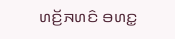ꤛꤢꤩ꤬ꤏꤛꤢꤨ ꤋꤛꤢ꤭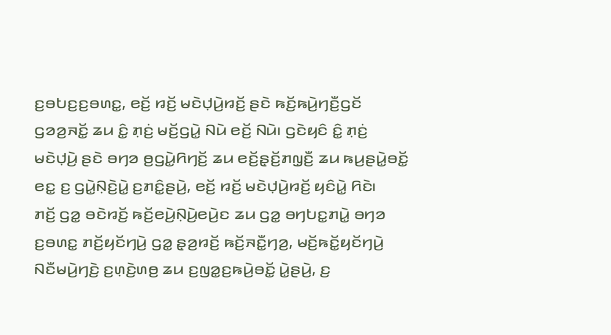ꤢ꤬ꤋꤝꤢ꤬ꤢ꤬ꤋꤛꤢ꤭, ꤕꤢꤩ꤬ ꤙꤢꤩ꤬ ꤗꤢꤧꤓ꤫ꤣꤧ꤬ꤙꤢꤩ꤬ ꤔꤢꤧ ꤒꤢꤩ꤬ꤒꤣꤧ꤬ꤚꤢꤪ꤬ꤞꤢꤩ ꤞꤤꤤ꤬ꤏꤢꤩ꤭ ꤘꤣ ꤢꤨ꤭ ꤊ꤫ꤢꤦ꤬ ꤗꤢꤩ꤬ꤞꤣꤧ꤭ ꤡꤣꤧ ꤕꤢꤩ꤬ ꤡꤣꤧ꤯ ꤞꤢꤧꤟꤢꤨ ꤢꤨ꤭ ꤊ꤫ꤢꤦ꤬ ꤗꤢꤧꤓ꤫ꤣꤧ꤬ ꤔꤢꤧ ꤋꤚꤤ ꤥ꤬ꤞꤣꤧ꤭ꤖꤚꤢꤩ꤬ ꤘꤣ ꤕꤢꤩ꤬ꤔ꤫ꤢꤩ꤬ꤊꤜ꤫ꤢꤪ꤬ ꤘꤣ ꤒꤣ꤬ꤔꤣꤧ꤭ꤋꤢꤩ꤭ ꤕꤢ꤭ ꤢ꤬ ꤞꤣꤧ꤭ꤡ꤫ꤢꤧ꤬ꤣꤧ꤭ ꤢ꤬ꤊꤢꤨ꤭ꤔꤣꤧ꤬, ꤕꤢꤩ꤬ ꤙꤢꤩ꤬ ꤗꤢꤧꤓ꤫ꤣꤧ꤬ꤙꤢꤩ꤬ ꤟꤢꤨꤣꤧ꤭ ꤖꤢꤧ꤯
ꤊꤢꤩ꤬ ꤞꤤ꤭ ꤋꤢꤧꤙꤢꤩ꤬ ꤒꤢꤩ꤬ꤕꤣꤧ꤬ꤡ꤫ꤣꤧ꤬ꤕꤣꤧ꤬ꤢ ꤘꤣ ꤞꤤ꤭ ꤋꤚꤝꤢ꤭ꤊꤣꤧ꤭ ꤋꤚꤤ ꤢ꤬ꤋꤛꤢ꤭ ꤊꤢꤩ꤬ꤟꤢꤩꤚꤣꤧ꤬ ꤞꤤ꤭ ꤔ꤫ꤤ꤬ꤙꤢꤩ꤬ ꤒꤢꤩ꤬ꤏꤢꤪ꤭ꤚꤤ꤬, ꤗꤢꤩ꤬ꤒꤢꤩ꤭ꤟꤢꤩꤚꤣꤧ꤬ ꤡꤢꤪꤗꤣꤧ꤬ꤚꤢꤧ꤬ ꤢ꤬ꤛ꤫ꤢꤧ꤬ꤛꤥ꤬ ꤘꤣ ꤢ꤬ꤜꤤ꤭ꤢ꤬ꤒꤣꤧ꤬ꤋꤢꤩ꤭ ꤣꤧ꤭ꤔꤣꤧ꤬, ꤢ꤬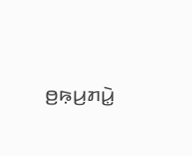ꤥ꤬ꤒ꤫ꤣ꤬ꤊꤣꤧ꤭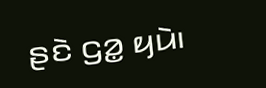ꤔꤢꤧ ꤞꤤ꤭ ꤟꤣꤧ꤯